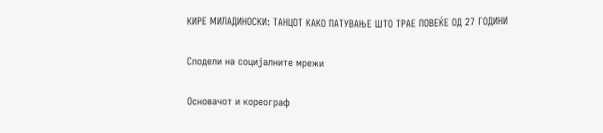КИРЕ МИЛАДИНОСКИ: ТАНЦОТ КАКО ПАТУВАЊЕ ШТО ТРАЕ ПОВЕЌЕ ОД 27 ГОДИНИ

Сподели на социјалните мрежи

Основачот и кореограф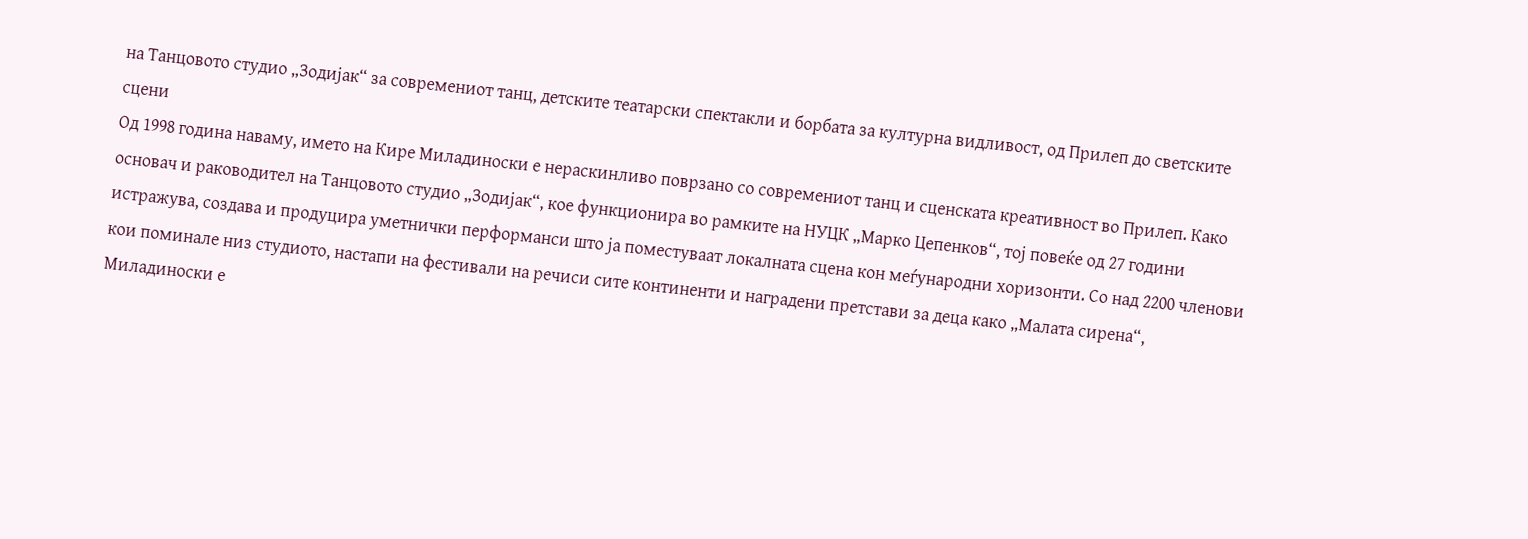на Танцовото студио „Зодијак“ за современиот танц, детските театарски спектакли и борбата за културна видливост, од Прилеп до светските сцени
Од 1998 година наваму, името на Кире Миладиноски е нераскинливо поврзано со современиот танц и сценската креативност во Прилеп. Како основач и раководител на Танцовото студио „Зодијак“, кое функционира во рамките на НУЦК „Марко Цепенков“, тој повеќе од 27 години истражува, создава и продуцира уметнички перформанси што ја поместуваат локалната сцена кон меѓународни хоризонти. Со над 2200 членови кои поминале низ студиото, настапи на фестивали на речиси сите континенти и наградени претстави за деца како „Малата сирена“, Миладиноски е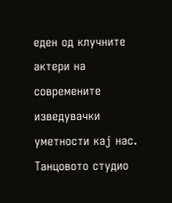еден од клучните актери на современите изведувачки уметности кај нас.
Танцовото студио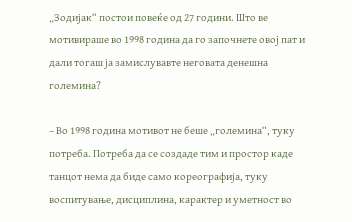„Зодијак“ постои повеќе од 27 години. Што ве мотивираше во 1998 година да го започнете овој пат и дали тогаш ја замислувавте неговата денешна големина?

– Во 1998 година мотивот не беше „големина“, туку потреба. Потреба да се создаде тим и простор каде танцот нема да биде само кореографија, туку воспитување, дисциплина, карактер и уметност во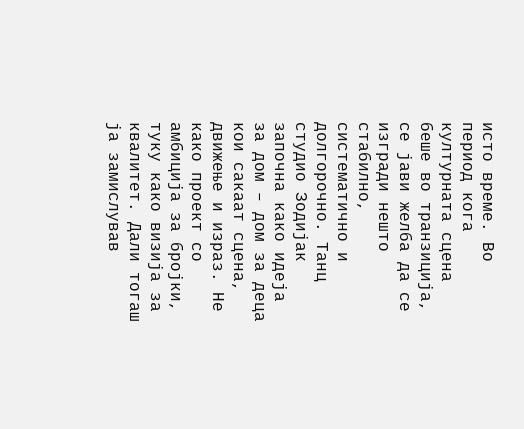исто време. Во период кога културната сцена беше во транзиција, се јави желба да се изгради нешто стабилно, систематично и долгорочно. Танц студио Зодијак започна како идеја за дом – дом за деца кои сакаат сцена, движење и израз. Не како проект со амбиција за бројки, туку како визија за квалитет. Дали тогаш ја замислував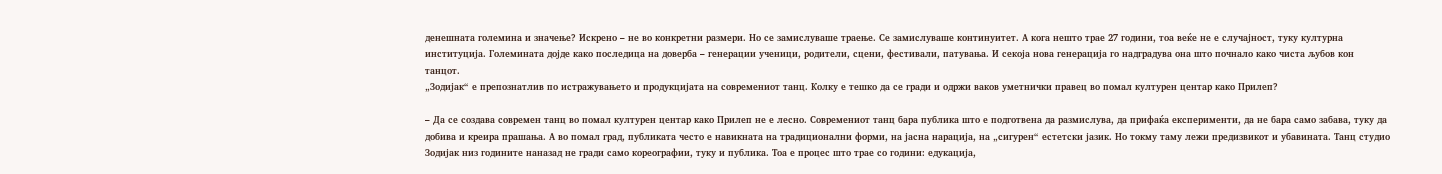денешната големина и значење? Искрено – не во конкретни размери. Но се замислуваше траење. Се замислуваше континуитет. А кога нешто трае 27 години, тоа веќе не е случајност, туку културна институција. Големината дојде како последица на доверба – генерации ученици, родители, сцени, фестивали, патувања. И секоја нова генерација го надградува она што почнало како чиста љубов кон танцот.
„Зодијак“ е препознатлив по истражувањето и продукцијата на современиот танц. Колку е тешко да се гради и одржи ваков уметнички правец во помал културен центар како Прилеп?

– Да се создава современ танц во помал културен центар како Прилеп не е лесно. Современиот танц бара публика што е подготвена да размислува, да прифаќа експерименти, да не бара само забава, туку да добива и креира прашања. А во помал град, публиката често е навикната на традиционални форми, на јасна нарација, на „сигурен“ естетски јазик. Но токму таму лежи предизвикот и убавината. Танц студио Зодијак низ годините наназад не гради само кореографии, туку и публика. Тоа е процес што трае со години: едукација,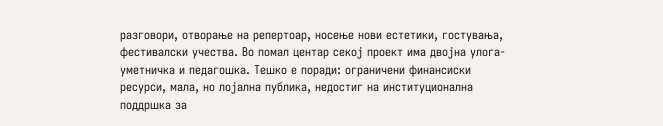разговори, отворање на репертоар, носење нови естетики, гостувања, фестивалски учества. Во помал центар секој проект има двојна улога- уметничка и педагошка. Тешко е поради: ограничени финансиски ресурси, мала, но лојална публика, недостиг на институционална поддршка за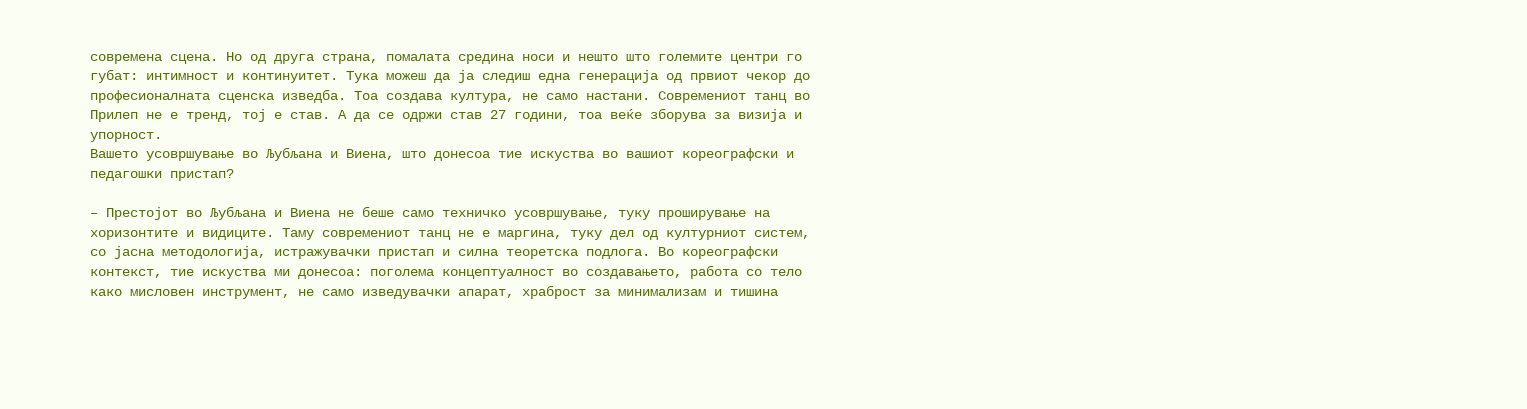современа сцена. Но од друга страна, помалата средина носи и нешто што големите центри го губат: интимност и континуитет. Тука можеш да ја следиш една генерација од првиот чекор до професионалната сценска изведба. Тоа создава култура, не само настани. Современиот танц во Прилеп не е тренд, тој е став. А да се одржи став 27 години, тоа веќе зборува за визија и упорност.
Вашето усовршување во Љубљана и Виена, што донесоа тие искуства во вашиот кореографски и педагошки пристап?

– Престојот во Љубљана и Виена не беше само техничко усовршување, туку проширување на хоризонтите и видиците. Таму современиот танц не е маргина, туку дел од културниот систем, со јасна методологија, истражувачки пристап и силна теоретска подлога. Во кореографски контекст, тие искуства ми донесоа: поголема концептуалност во создавањето, работа со тело како мисловен инструмент, не само изведувачки апарат, храброст за минимализам и тишина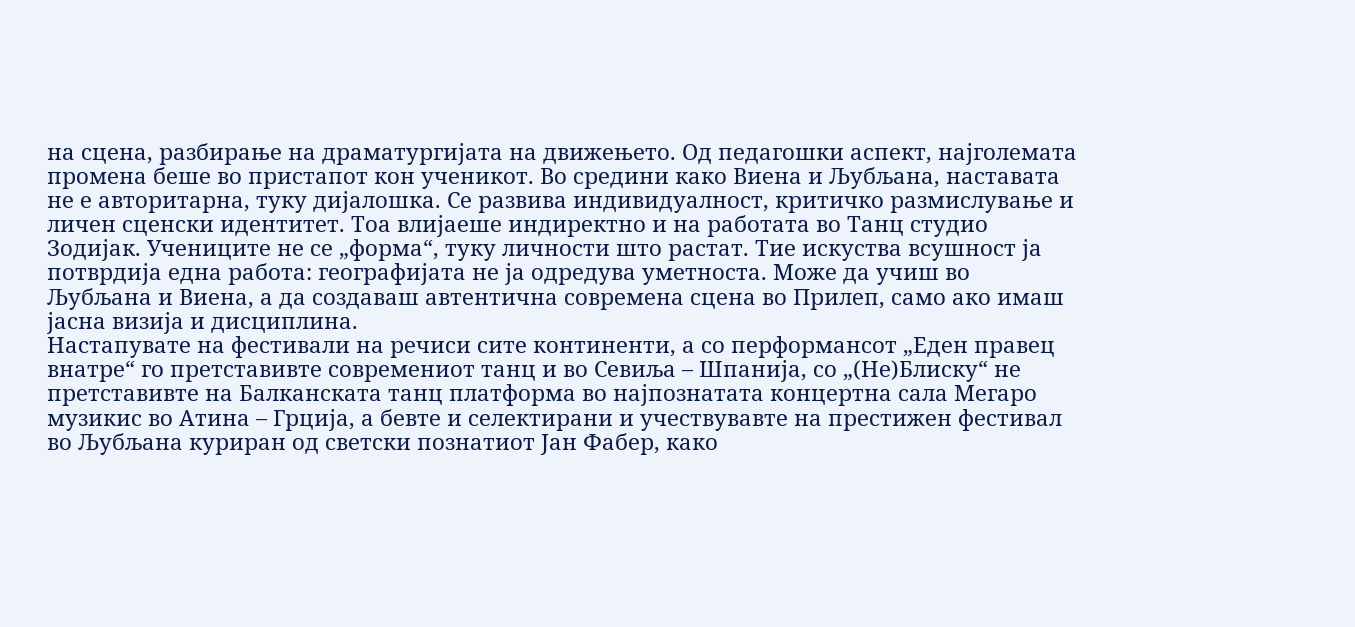на сцена, разбирање на драматургијата на движењето. Од педагошки аспект, најголемата промена беше во пристапот кон ученикот. Во средини како Виена и Љубљана, наставата не е авторитарна, туку дијалошка. Се развива индивидуалност, критичко размислување и личен сценски идентитет. Тоа влијаеше индиректно и на работата во Танц студио Зодијак. Учениците не се „форма“, туку личности што растат. Тие искуства всушност ја потврдија една работа: географијата не ја одредува уметноста. Може да учиш во Љубљана и Виена, а да создаваш автентична современа сцена во Прилеп, само ако имаш јасна визија и дисциплина.
Настапувате на фестивали на речиси сите континенти, а со перформансот „Еден правец внатре“ го претставивте современиот танц и во Севиља – Шпанија, со „(Не)Блиску“ не претставивте на Балканската танц платформа во најпознатата концертна сала Мегаро музикис во Атина – Грција, а бевте и селектирани и учествувавте на престижен фестивал во Љубљана куриран од светски познатиот Јан Фабер, како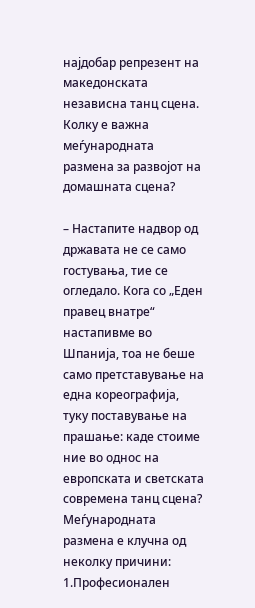најдобар репрезент на македонската независна танц сцена. Колку е важна меѓународната размена за развојот на домашната сцена?

– Настапите надвор од државата не се само гостувања, тие се огледало. Кога со „Еден правец внатре“ настапивме во Шпанија, тоа не беше само претставување на една кореографија, туку поставување на прашање: каде стоиме ние во однос на европската и светската современа танц сцена? Меѓународната размена е клучна од неколку причини: 1.Професионален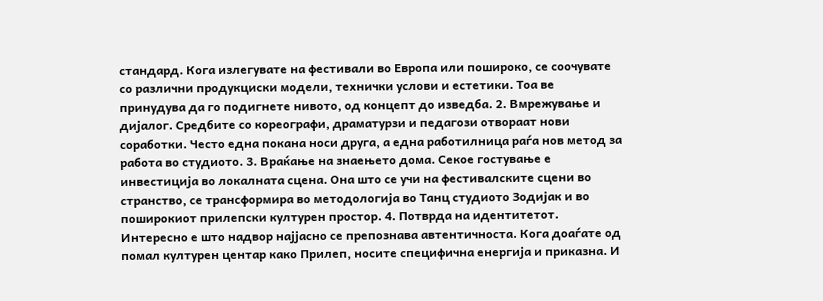стандард. Кога излегувате на фестивали во Европа или пошироко, се соочувате со различни продукциски модели, технички услови и естетики. Тоа ве принудува да го подигнете нивото, од концепт до изведба. 2. Вмрежување и дијалог. Средбите со кореографи, драматурзи и педагози отвораат нови соработки. Често една покана носи друга, а една работилница раѓа нов метод за работа во студиото. 3. Враќање на знаењето дома. Секое гостување е инвестиција во локалната сцена. Она што се учи на фестивалските сцени во странство, се трансформира во методологија во Танц студиото Зодијак и во поширокиот прилепски културен простор. 4. Потврда на идентитетот. Интересно е што надвор најјасно се препознава автентичноста. Кога доаѓате од помал културен центар како Прилеп, носите специфична енергија и приказна. И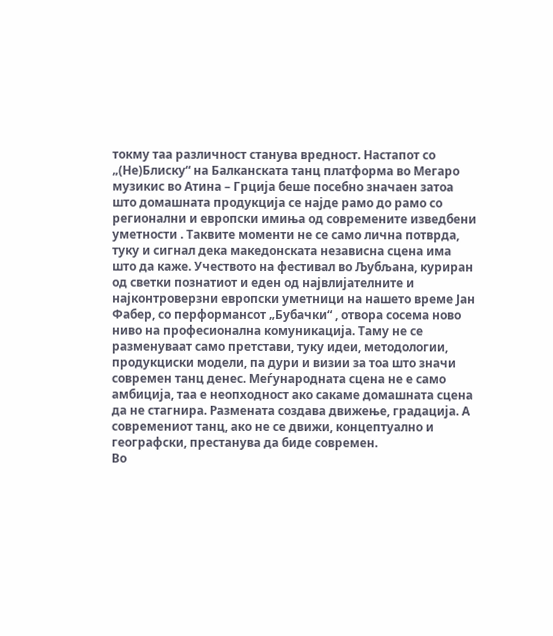токму таа различност станува вредност. Настапот со „(Не)Блиску“ на Балканската танц платформа во Мегаро музикис во Атина – Грција беше посебно значаен затоа што домашната продукција се најде рамо до рамо со регионални и европски имиња од современите изведбени уметности . Таквите моменти не се само лична потврда, туку и сигнал дека македонската независна сцена има што да каже. Учеството на фестивал во Љубљана, куриран од светки познатиот и еден од највлијателните и најконтроверзни европски уметници на нашето време Јан Фабер, со перформансот „Бубачки“ , отвора сосема ново ниво на професионална комуникација. Таму не се разменуваат само претстави, туку идеи, методологии, продукциски модели, па дури и визии за тоа што значи современ танц денес. Меѓународната сцена не е само амбиција, таа е неопходност ако сакаме домашната сцена да не стагнира. Размената создава движење, градација. А современиот танц, ако не се движи, концептуално и географски, престанува да биде современ.
Во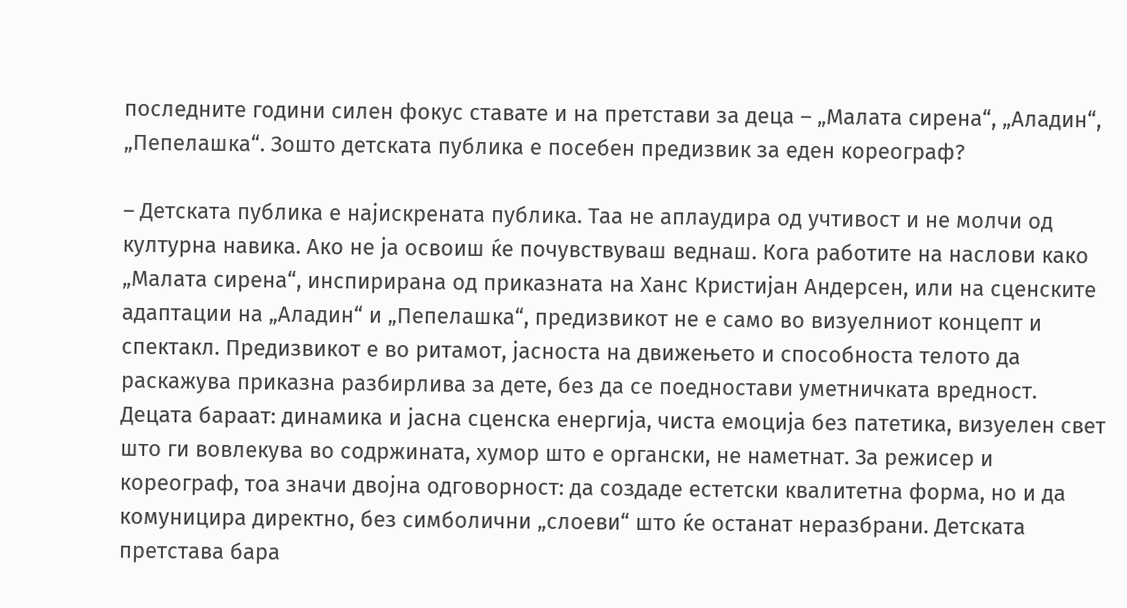последните години силен фокус ставате и на претстави за деца – „Малата сирена“, „Аладин“, „Пепелашка“. Зошто детската публика е посебен предизвик за еден кореограф?

– Детската публика е најискрената публика. Таа не аплаудира од учтивост и не молчи од културна навика. Ако не ја освоиш ќе почувствуваш веднаш. Кога работите на наслови како „Малата сирена“, инспирирана од приказната на Ханс Кристијан Андерсен, или на сценските адаптации на „Аладин“ и „Пепелашка“, предизвикот не е само во визуелниот концепт и спектакл. Предизвикот е во ритамот, јасноста на движењето и способноста телото да раскажува приказна разбирлива за дете, без да се поедностави уметничката вредност. Децата бараат: динамика и јасна сценска енергија, чиста емоција без патетика, визуелен свет што ги вовлекува во содржината, хумор што е органски, не наметнат. За режисер и кореограф, тоа значи двојна одговорност: да создаде естетски квалитетна форма, но и да комуницира директно, без симболични „слоеви“ што ќе останат неразбрани. Детската претстава бара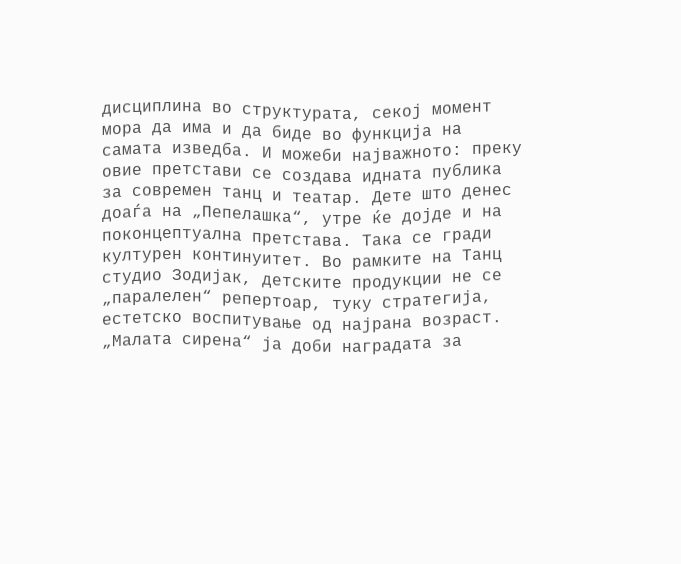дисциплина во структурата, секој момент мора да има и да биде во функција на самата изведба. И можеби најважното: преку овие претстави се создава идната публика за современ танц и театар. Дете што денес доаѓа на „Пепелашка“, утре ќе дојде и на поконцептуална претстава. Така се гради културен континуитет. Во рамките на Танц студио Зодијак, детските продукции не се „паралелен“ репертоар, туку стратегија, естетско воспитување од најрана возраст.
„Малата сирена“ ја доби наградата за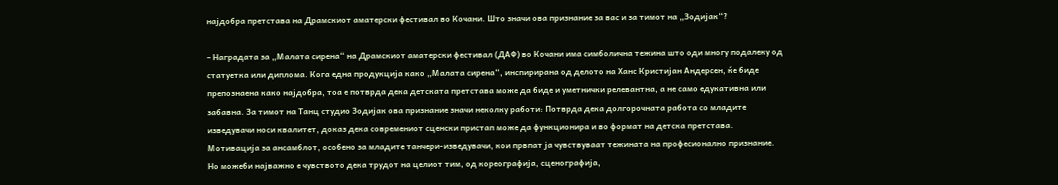најдобра претстава на Драмскиот аматерски фестивал во Кочани. Што значи ова признание за вас и за тимот на „Зодијак“?

– Наградата за „Малата сирена“ на Драмскиот аматерски фестивал (ДАФ) во Кочани има симболична тежина што оди многу подалеку од статуетка или диплома. Кога една продукција како „Малата сирена“, инспирирана од делото на Ханс Кристијан Андерсен, ќе биде препознаена како најдобра, тоа е потврда дека детската претстава може да биде и уметнички релевантна, а не само едукативна или забавна. За тимот на Танц студио Зодијак ова признание значи неколку работи: Потврда дека долгорочната работа со младите изведувачи носи квалитет, доказ дека современиот сценски пристап може да функционира и во формат на детска претстава. Мотивација за ансамблот, особено за младите танчери-изведувачи, кои првпат ја чувствуваат тежината на професионално признание. Но можеби најважно е чувството дека трудот на целиот тим, од кореографија, сценографија,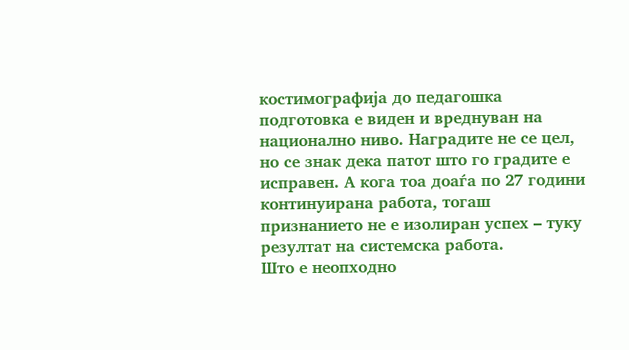костимографија до педагошка подготовка е виден и вреднуван на национално ниво. Наградите не се цел, но се знак дека патот што го градите е исправен. А кога тоа доаѓа по 27 години континуирана работа, тогаш признанието не е изолиран успех – туку резултат на системска работа.
Што е неопходно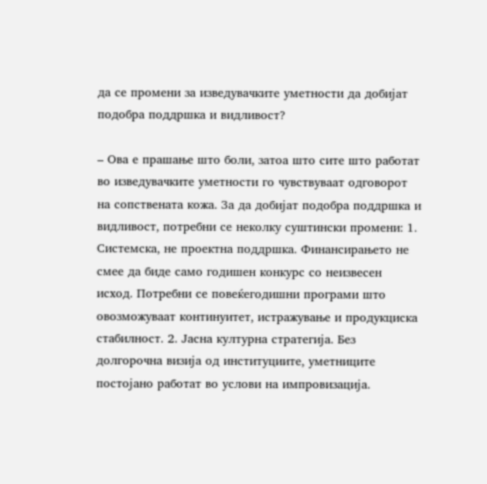да се промени за изведувачките уметности да добијат подобра поддршка и видливост?

– Ова е прашање што боли, затоа што сите што работат во изведувачките уметности го чувствуваат одговорот на сопствената кожа. За да добијат подобра поддршка и видливост, потребни се неколку суштински промени: 1. Системска, не проектна поддршка. Финансирањето не смее да биде само годишен конкурс со неизвесен исход. Потребни се повеќегодишни програми што овозможуваат континуитет, истражување и продукциска стабилност. 2. Јасна културна стратегија. Без долгорочна визија од институциите, уметниците постојано работат во услови на импровизација.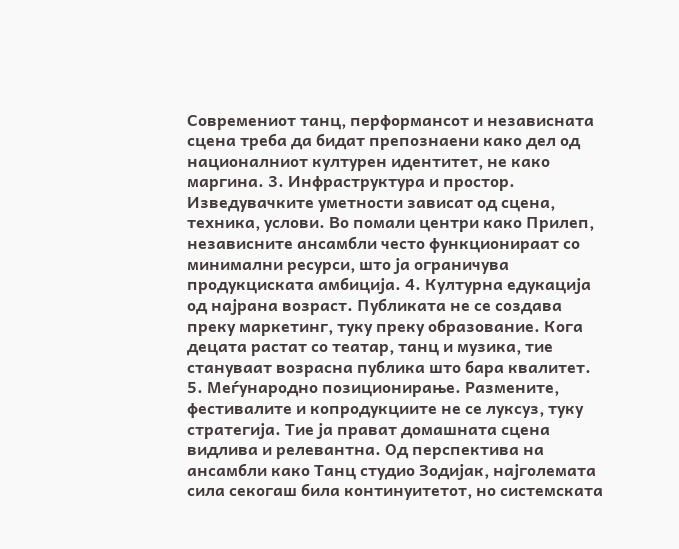Современиот танц, перформансот и независната сцена треба да бидат препознаени како дел од националниот културен идентитет, не како маргина. 3. Инфраструктура и простор. Изведувачките уметности зависат од сцена, техника, услови. Во помали центри како Прилеп, независните ансамбли често функционираат со минимални ресурси, што ја ограничува продукциската амбиција. 4. Културна едукација од најрана возраст. Публиката не се создава преку маркетинг, туку преку образование. Кога децата растат со театар, танц и музика, тие стануваат возрасна публика што бара квалитет. 5. Меѓународно позиционирање. Размените, фестивалите и копродукциите не се луксуз, туку стратегија. Тие ја прават домашната сцена видлива и релевантна. Од перспектива на ансамбли како Танц студио Зодијак, најголемата сила секогаш била континуитетот, но системската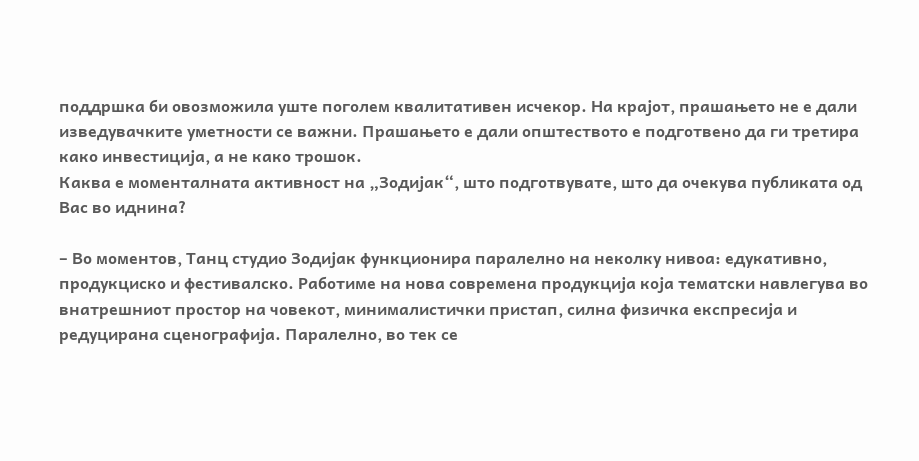поддршка би овозможила уште поголем квалитативен исчекор. На крајот, прашањето не е дали изведувачките уметности се важни. Прашањето е дали општеството е подготвено да ги третира како инвестиција, а не како трошок.
Каква е моменталната активност на „Зодијак“, што подготвувате, што да очекува публиката од Вас во иднина?

– Во моментов, Танц студио Зодијак функционира паралелно на неколку нивоа: едукативно, продукциско и фестивалско. Работиме на нова современа продукција која тематски навлегува во внатрешниот простор на човекот, минималистички пристап, силна физичка експресија и редуцирана сценографија. Паралелно, во тек се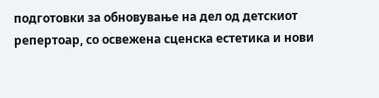подготовки за обновување на дел од детскиот репертоар, со освежена сценска естетика и нови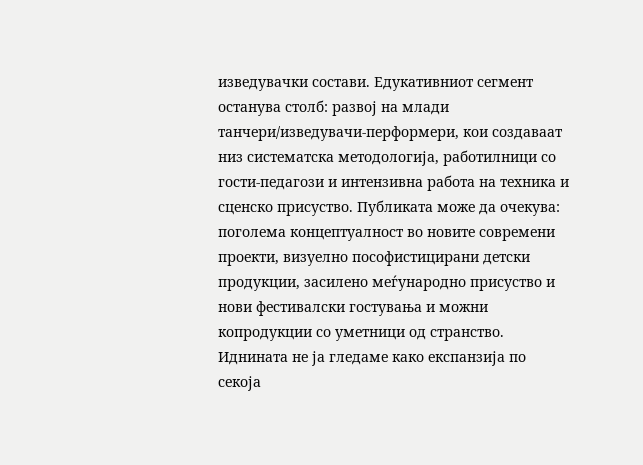изведувачки состави. Едукативниот сегмент останува столб: развој на млади танчери/изведувачи-перформери, кои создаваат низ систематска методологија, работилници со гости-педагози и интензивна работа на техника и сценско присуство. Публиката може да очекува: поголема концептуалност во новите современи проекти, визуелно пософистицирани детски продукции, засилено меѓународно присуство и нови фестивалски гостувања и можни копродукции со уметници од странство. Иднината не ја гледаме како експанзија по секоја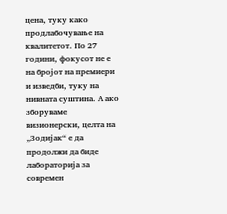цена, туку како продлабочување на квалитетот. По 27 години, фокусот не е на бројот на премиери и изведби, туку на нивната суштина. А ако зборуваме визионерски, целта на „Зодијак“ е да продолжи да биде лабораторија за современ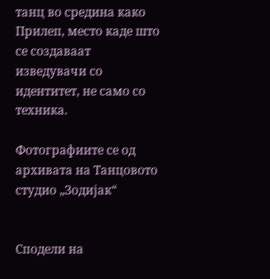танц во средина како Прилеп, место каде што се создаваат изведувачи со идентитет, не само со техника.

Фотографиите се од архивата на Танцовото студио „Зодијак“


Сподели на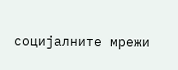социјалните мрежи